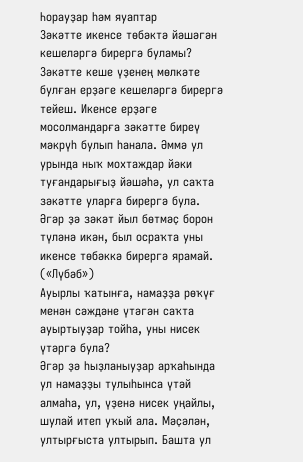Һорауҙар һәм яуаптар
Зәкәтте икенсе төбәктә йәшәгән кешеләргә бирергә буламы?
Зәкәтте кеше үҙенең мөлкәте булған ерҙәге кешеләргә бирергә тейеш. Икенсе ерҙәге мосолмандарға зәкәтте биреү мәкрүһ булып һанала. Әммә ул урында ныҡ мохтаждар йәки туғандарығыҙ йәшәһә, ул саҡта зәкәтте уларға бирергә була.
Әгәр ҙә зәкәт йыл бөтмәҫ борон түләнә икән, был осраҡта уны икенсе төбәккә бирергә ярамай. («Лүбәб»)
Ауырлы ҡатынға, намаҙҙа рөҡүғ менән сәждәне үтәгән саҡта ауыртыуҙар тойһа, уны нисек үтәргә була?
Әгәр ҙә һыҙланыуҙар арҡаһында ул намаҙҙы тулыһынса үтәй алмаһа, ул, үҙенә нисек уңайлы, шулай итеп уҡый ала. Мәҫәлән, ултырғыста ултырып. Башта ул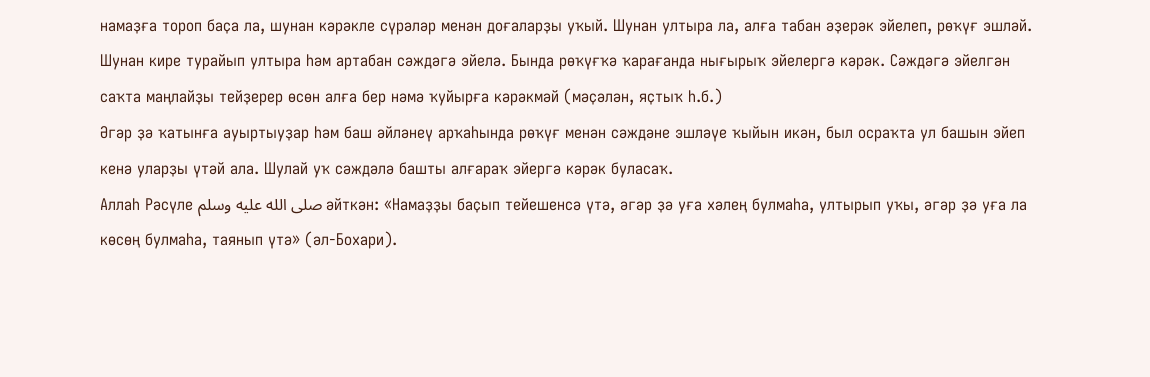намаҙға тороп баҫа ла, шунан кәрәкле сүрәләр менән доғаларҙы уҡый. Шунан ултыра ла, алға табан әҙерәк эйелеп, рөҡүғ эшләй. Шунан кире турайып ултыра һәм артабан сәждәгә эйелә. Бында рөҡүғҡә ҡарағанда нығырыҡ эйелергә кәрәк. Сәждәгә эйелгән саҡта маңлайҙы тейҙерер өсөн алға бер нәмә ҡуйырға кәрәкмәй (мәҫәлән, яҫтыҡ һ.б.)
Әгәр ҙә ҡатынға ауыртыуҙар һәм баш әйләнеү арҡаһында рөҡүғ менән сәждәне эшләүе ҡыйын икән, был осраҡта ул башын эйеп кенә уларҙы үтәй ала. Шулай уҡ сәждәлә башты алғараҡ эйергә кәрәк буласаҡ.
Аллаһ Рәсүле صلى الله عليه وسلم әйткән: «Намаҙҙы баҫып тейешенсә үтә, әгәр ҙә уға хәлең булмаһа, ултырып уҡы, әгәр ҙә уға ла көсөң булмаһа, таянып үтә» (әл-Бохари).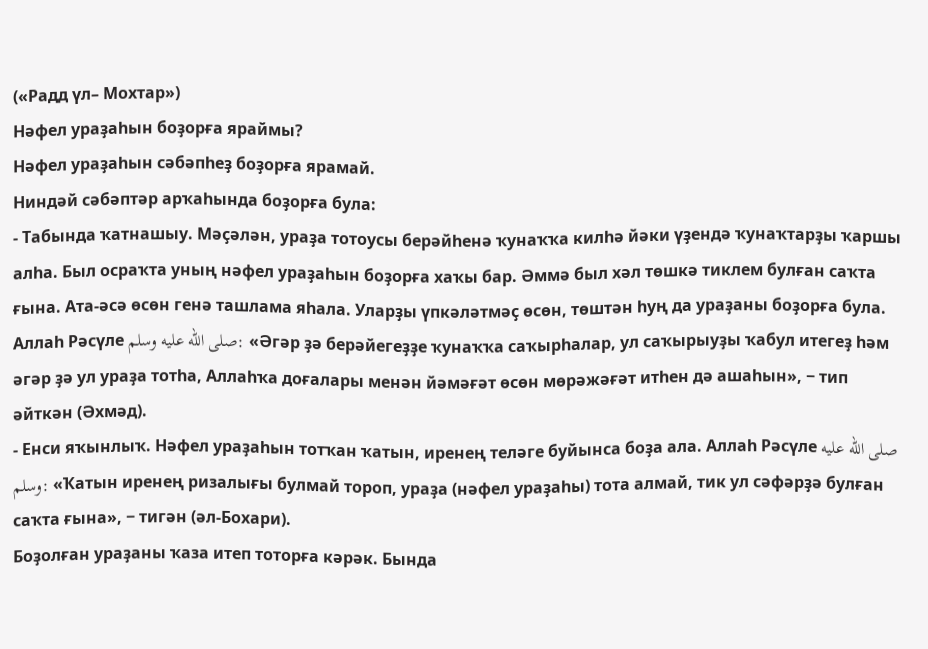(«Радд үл– Мохтар»)
Нәфел ураҙаһын боҙорға яраймы?
Нәфел ураҙаһын сәбәпһеҙ боҙорға ярамай.
Ниндәй сәбәптәр арҡаһында боҙорға була:
- Табында ҡатнашыу. Мәҫәлән, ураҙа тотоусы берәйһенә ҡунаҡҡа килһә йәки үҙендә ҡунаҡтарҙы ҡаршы алһа. Был осраҡта уның нәфел ураҙаһын боҙорға хаҡы бар. Әммә был хәл төшкә тиклем булған саҡта ғына. Ата-әсә өсөн генә ташлама яһала. Уларҙы үпкәләтмәҫ өсөн, төштән һуң да ураҙаны боҙорға була.
Аллаһ Рәсүле صلى الله عليه وسلم: «Әгәр ҙә берәйегеҙҙе ҡунаҡҡа саҡырһалар, ул саҡырыуҙы ҡабул итегеҙ һәм әгәр ҙә ул ураҙа тотһа, Аллаһҡа доғалары менән йәмәғәт өсөн мөрәжәғәт итһен дә ашаһын», − тип әйткән (Әхмәд).
- Енси яҡынлыҡ. Нәфел ураҙаһын тотҡан ҡатын, иренең теләге буйынса боҙа ала. Аллаһ Рәсүле صلى الله عليه وسلم: «Ҡатын иренең ризалығы булмай тороп, ураҙа (нәфел ураҙаһы) тота алмай, тик ул сәфәрҙә булған саҡта ғына», − тигән (әл-Бохари).
Боҙолған ураҙаны ҡаза итеп тоторға кәрәк. Бында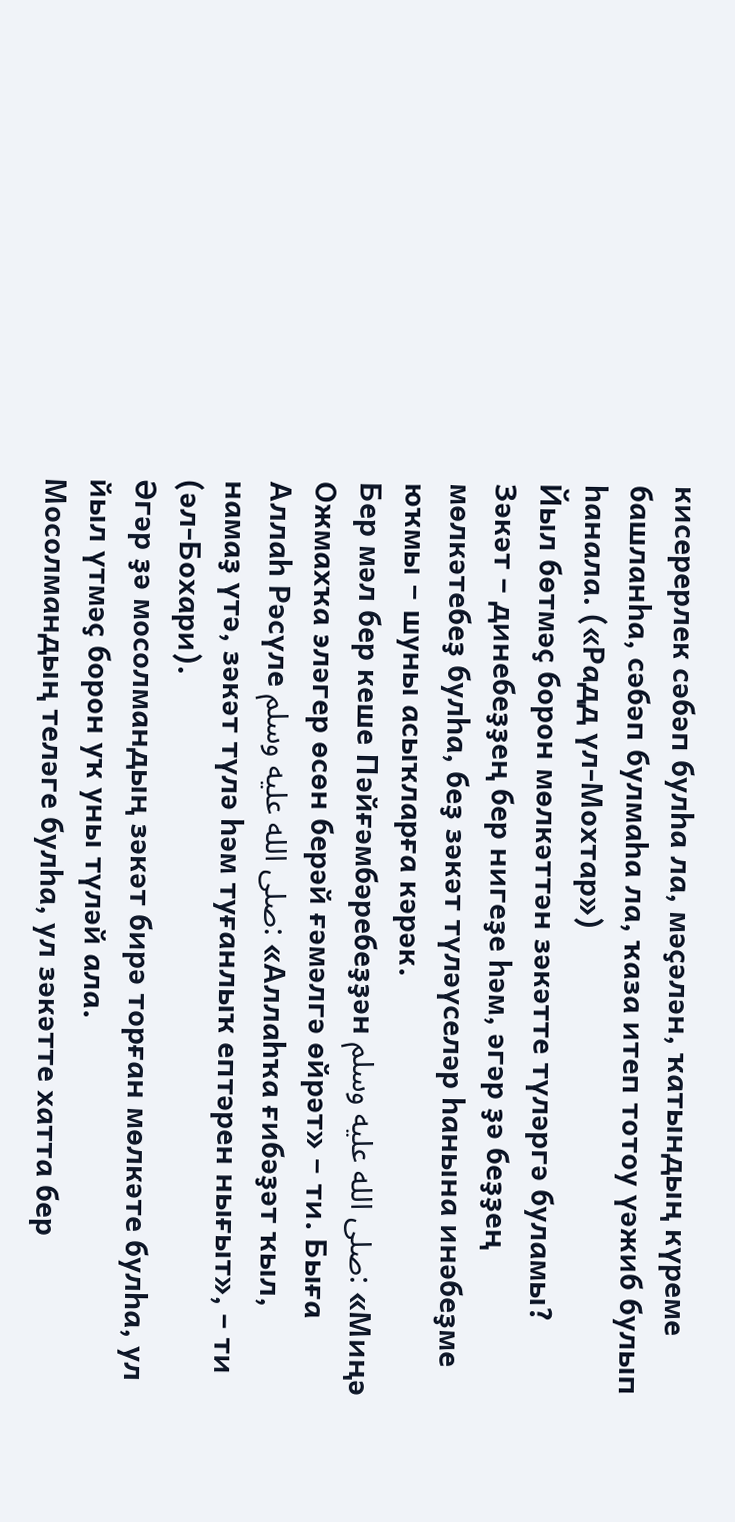кисерерлек сәбәп булһа ла, мәҫәлән, ҡатындың күреме башланһа, сәбәп булмаһа ла, ҡаза итеп тотоу үәжиб булып һанала. («Радд үл-Мохтар»)
Йыл бөтмәҫ борон мөлкәттән зәкәтте түләргә буламы?
Зәкәт – динебеҙҙең бер нигеҙе һәм, әгәр ҙә беҙҙең мөлкәтебеҙ булһа, беҙ зәкәт түләүселәр һанына инәбеҙме юҡмы − шуны асыҡларға кәрәк.
Бер мәл бер кеше Пәйғәмбәребеҙҙән صلى الله عليه وسلم: «Миңә Ожмахҡа эләгер өсөн берәй ғәмәлгә өйрәт» − ти. Быға Аллаһ Рәсүле صلى الله عليه وسلم: «Аллаһҡа ғибәҙәт ҡыл, намаҙ үтә, зәкәт түлә һәм туғанлыҡ ептәрен нығыт», – ти (әл-Бохари).
Әгәр ҙә мосолмандың зәкәт бирә торған мөлкәте булһа, ул йыл үтмәҫ борон уҡ уны түләй ала.
Мосолмандың теләге булһа, ул зәкәтте хатта бер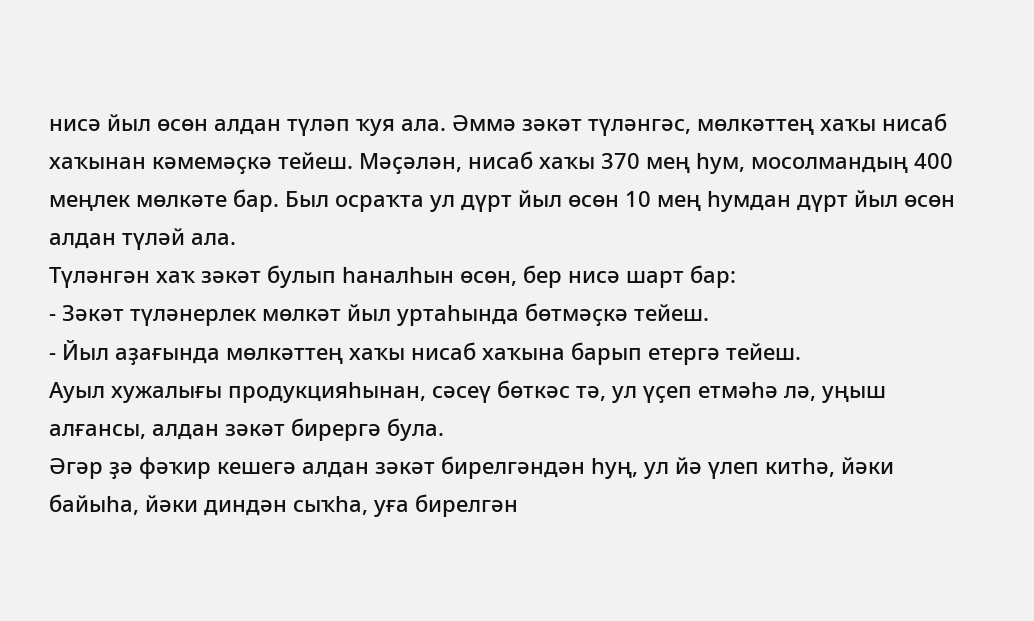нисә йыл өсөн алдан түләп ҡуя ала. Әммә зәкәт түләнгәс, мөлкәттең хаҡы нисаб хаҡынан кәмемәҫкә тейеш. Мәҫәлән, нисаб хаҡы 370 мең һум, мосолмандың 400 меңлек мөлкәте бар. Был осраҡта ул дүрт йыл өсөн 10 мең һумдан дүрт йыл өсөн алдан түләй ала.
Түләнгән хаҡ зәкәт булып һаналһын өсөн, бер нисә шарт бар:
- Зәкәт түләнерлек мөлкәт йыл уртаһында бөтмәҫкә тейеш.
- Йыл аҙағында мөлкәттең хаҡы нисаб хаҡына барып етергә тейеш.
Ауыл хужалығы продукцияһынан, сәсеү бөткәс тә, ул үҫеп етмәһә лә, уңыш алғансы, алдан зәкәт бирергә була.
Әгәр ҙә фәҡир кешегә алдан зәкәт бирелгәндән һуң, ул йә үлеп китһә, йәки байыһа, йәки диндән сыҡһа, уға бирелгән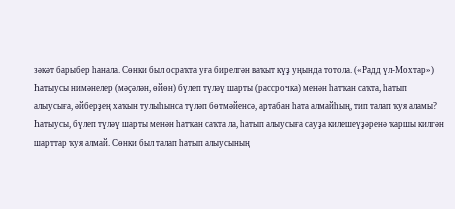зәкәт барыбер һанала. Сөнки был осраҡта уға бирелгән ваҡыт күҙ уңында тотола. («Радд үл-Мохтар»)
Һатыусы нимәнелер (мәҫәлән, өйөн) бүлеп түләү шарты (рассрочка) менән һатҡан саҡта, һатып алыусыға, әйберҙең хаҡын тулыһынса түләп бөтмәйенсә, артабан һата алмайһың, тип талап ҡуя аламы?
Һатыусы, бүлеп түләү шарты менән һатҡан саҡта ла, һатып алыусыға сауҙа килешеүҙәренә ҡаршы килгән шарттар ҡуя алмай. Сөнки был талап һатып алыусының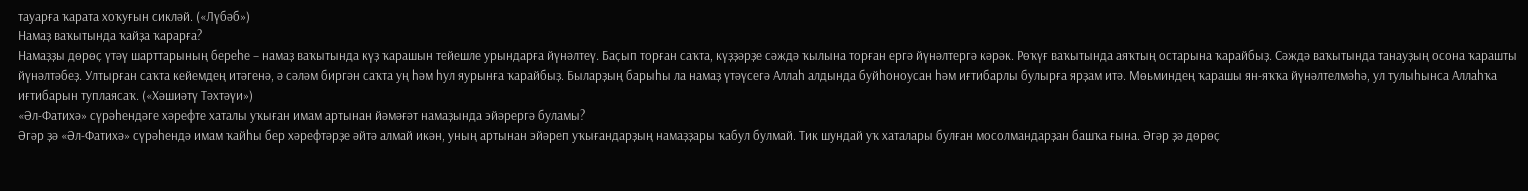тауарға ҡарата хоҡуғын сикләй. («Лүбәб»)
Намаҙ ваҡытында ҡайҙа ҡарарға?
Намаҙҙы дөрөҫ үтәү шарттарының береһе − намаҙ ваҡытында күҙ ҡарашын тейешле урындарға йүнәлтеү. Баҫып торған саҡта, күҙҙәрҙе сәждә ҡылына торған ергә йүнәлтергә кәрәк. Рөҡүғ ваҡытында аяҡтың остарына ҡарайбыҙ. Сәждә ваҡытында танауҙың осона ҡарашты йүнәлтәбеҙ. Ултырған саҡта кейемдең итәгенә, ә сәләм биргән саҡта уң һәм һул яурынға ҡарайбыҙ. Быларҙың барыһы ла намаҙ үтәүсегә Аллаһ алдында буйһоноусан һәм иғтибарлы булырға ярҙам итә. Мөьминдең ҡарашы ян-яҡҡа йүнәлтелмәһә, ул тулыһынса Аллаһҡа иғтибарын туплаясаҡ. («Хәшиәтү Тәхтәүи»)
«Әл-Фатихә» сүрәһендәге хәрефте хаталы уҡыған имам артынан йәмәғәт намаҙында эйәрергә буламы?
Әгәр ҙә «Әл-Фатихә» сүрәһендә имам ҡайһы бер хәрефтәрҙе әйтә алмай икән, уның артынан эйәреп уҡығандарҙың намаҙҙары ҡабул булмай. Тик шундай уҡ хаталары булған мосолмандарҙан башҡа ғына. Әгәр ҙә дөрөҫ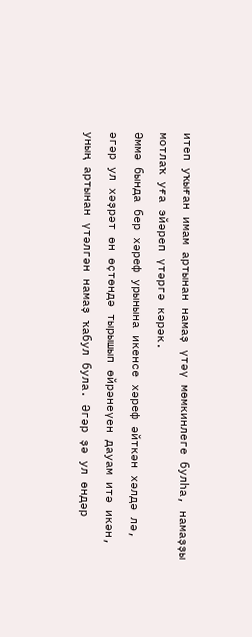итеп уҡыған имам артынан намаҙ үтәү мөмкинлеге булһа, намаҙҙы мотлаҡ уға эйәреп үтәргә кәрәк.
Әммә бында бер хәреф урынына икенсе хәреф әйткән хәлдә лә, әгәр ул хәҙрәт өн өҫтөндә тырышып өйрәнеүен дауам итә икән, уның артынан үтәлгән намаҙ ҡабул була. Әгәр ҙә ул өндәр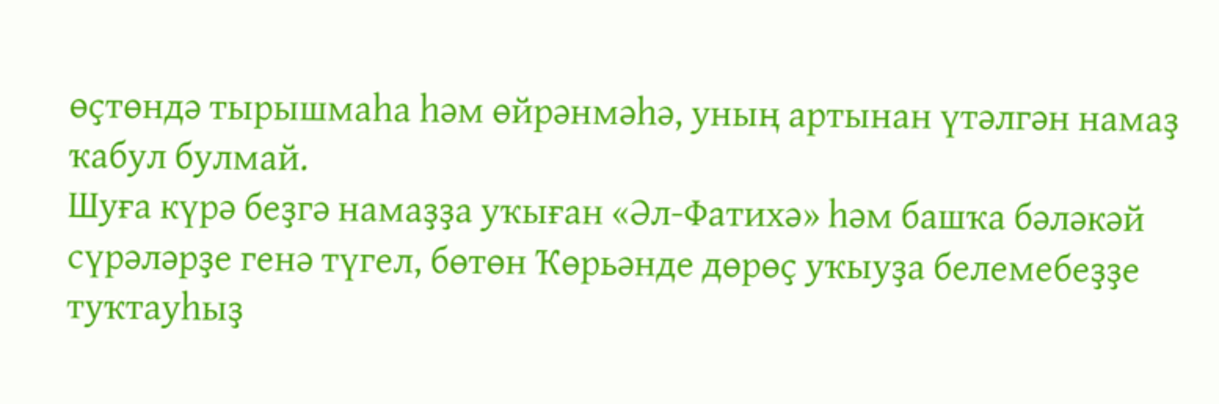өҫтөндә тырышмаһа һәм өйрәнмәһә, уның артынан үтәлгән намаҙ ҡабул булмай.
Шуға күрә беҙгә намаҙҙа уҡыған «Әл-Фатихә» һәм башҡа бәләкәй сүрәләрҙе генә түгел, бөтөн Ҡөрьәнде дөрөҫ уҡыуҙа белемебеҙҙе туҡтауһыҙ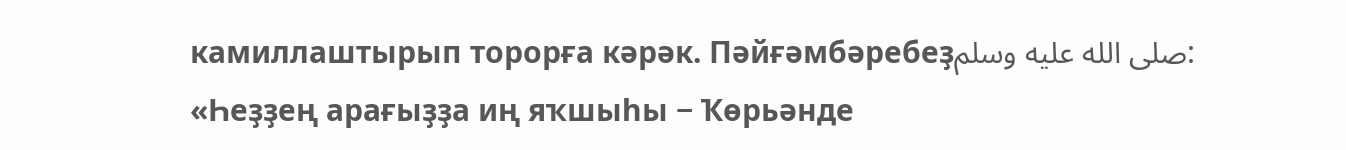камиллаштырып торорға кәрәк. Пәйғәмбәребеҙصلى الله عليه وسلم: «Һеҙҙең арағыҙҙа иң яҡшыһы − Ҡөрьәнде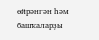өйрәнгән һәм башҡаларҙы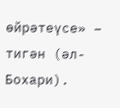өйрәтеүсе» – тигән (әл-Бохари).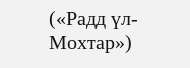(«Радд үл-Мохтар»)